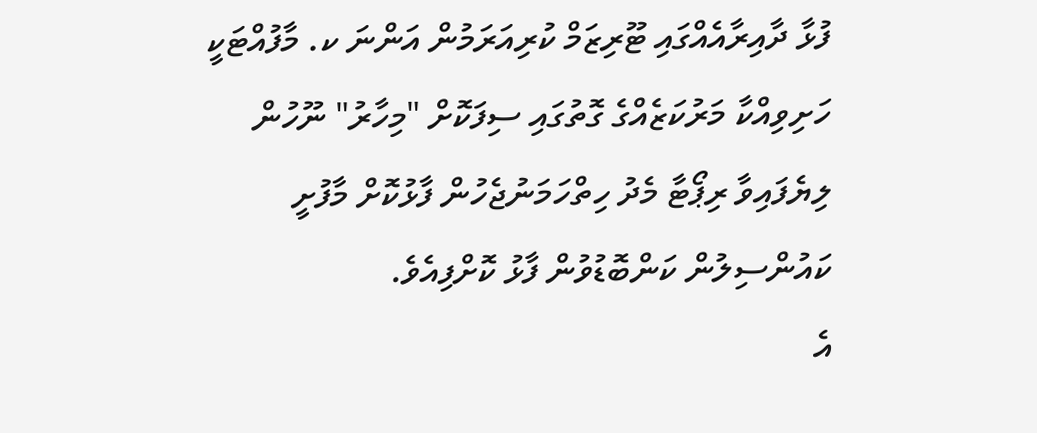ފުޅާ ދާއިރާއެއްގައި ޓޫރިޒަމް ކުރިއަރަމުން އަންނަ ކ. މާފުއްޓަކީ ހަށިވިއްކާ މަރުކަޒެއްގެ ގޮތުގައި ސިފަކޮށް "މިހާރު" ނޫހުން ލިޔެފައިވާ ރިޕޯޓާ މެދު ހިތްހަމަނުޖެހުން ފާޅުކޮށް މާފުށީ ކައުންސިލުން ކަންބޮޑުވުން ފާޅު ކޮށްފިއެވެ.
އެ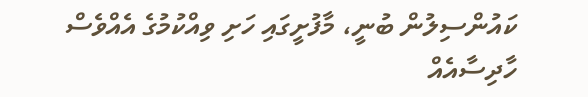ކައުންސިލުން ބުނީ، މާފުށީގައި ހަށި ވިއްކުމުގެ އެއްވެސް ހާދިސާއެއް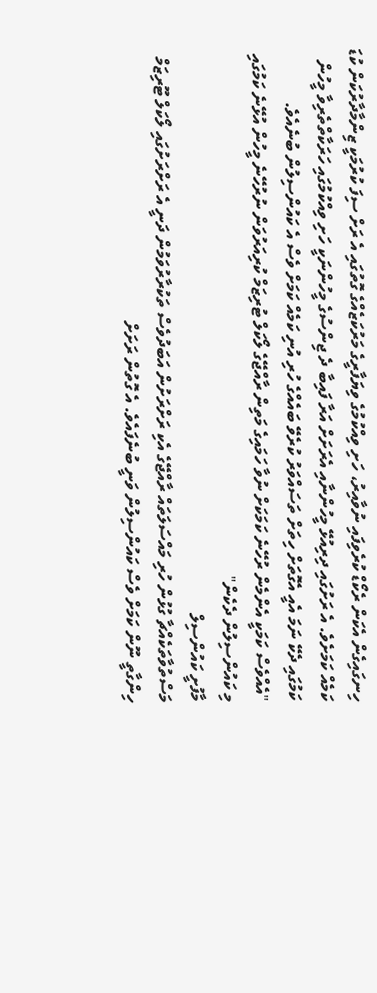ހިނގައިގެން އެކަން ރެކޯޑް ކުރެވިފައި ނުވާއިރު، ހަށި ވިއްކުމުގެ ވިޔަފާރީގެ މަރުކަޒެއްގެ ގޮތުގައި އެ ރަށް ސިފަ ކުރުމަކީ ޒިންމާދާރުކަން ކުޑަ ކަމެއް ކަމަށެވެ. އެ ރަށުގައި ދިރިއުޅޭ މީހުންނާއި އެރަށަށް އަރާ ފައިބާ ދެ ޖިންސުގެ މީހުންނަކީ ހަށި ވިއްކުމުގައި ހަރަކާތްތެރިވާ މީހުން ކަމުގައި ދެކޭ ނަމަ އެއީ އެގޮތަށް ހިތަށް ތަސައްވަރު ކުރެވޭ ބައެއްގެ ހުރި އުނި ކަމެއް ކަމަށް ވެސް އެ ކައުންސިލުން ބުނެއެވެ.
"އެއްވެސް ކަމަކީ އެންމެން ރުހޭނެ ކަމަކަށް ނުވާ ހަމައިގެ މަތިން ރާއްޖޭގެ ލޯކަލް ޓުރިޒަމް ކުރިއަރުވަން ނުރުހޭނެ މީހުން އުޅޭނެ ކަމުގައި މި ކައުންސިލުން ދެކެން"
މާފުށީ ކައުންސިލް
މަސްތުވާތަކެއްޗާ ގުޅުން ހުރި މައްސަލަތައް ރާއްޖޭގެ އެކި ރަށްރަށުން އަބަދުވެސް ތަކުރާރުވަމުން ދަނީ އެ ރަށްރަށުގައި ލޯކަލް ޓޫރިޒަމް ހިންގާތީ ނޫން ކަމަށް ވެސް ކައުންސިލުން ވަނީ ބުނެފައެވެ. އެ ގޮތުން ރަށަށް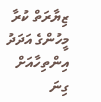ޒިޔާރަތް ކުރާ މީހުންގެ އަދަދު އިންތިހާއަށް ގިނަ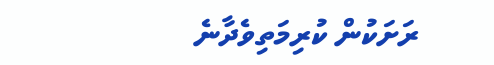ރަށަކުން ކުރިމަތިވެދާނެ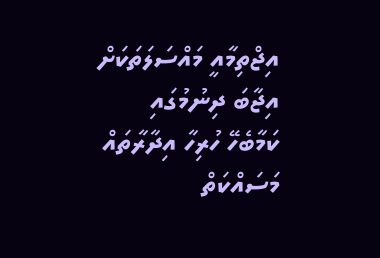އިޖްތިމާއީ މައްސަލަތަކަށް އިޖާބަ ދިނުމުގައި ކަމާބެހޭ ހުރިހާ އިދާރާތައް މަސައްކަތް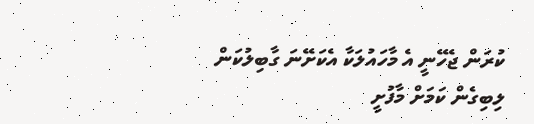ކުރަން ޖެހޭނީ އެ މާހައުލަކާ އެކަށޭނަ ގާބިލުކަން ލިބިގެން ކަމަށް މާފުށީ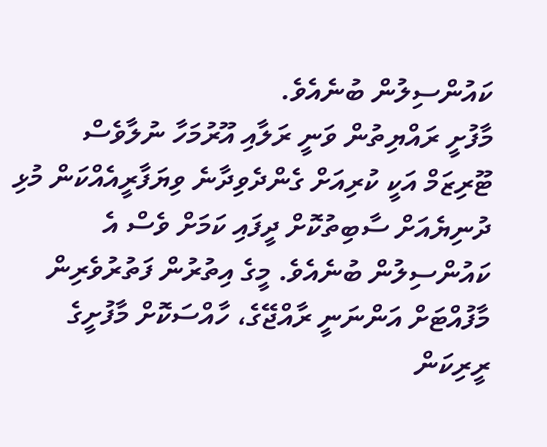ކައުންސިލުން ބުނެއެވެ.
މާފުށީ ރައްޔިތުން ވަނީ ރަލާއި އޫރުމަހާ ނުލާވެސް ޓޫރިޒަމް އަކީ ކުރިއަށް ގެންދެވިދާނެ ވިޔަފާރީއެއްކަން މުޅި ދުނިޔެއަށް ސާބިތުކޮށް ދީފައި ކަމަށް ވެސް އެ ކައުންސިލުން ބުނެއެވެ. މީގެ އިތުރުން ފަތުރުވެރިން މާފުއްޓަށް އަންނަނީ ރާއްޖޭގެ، ހާއްސަކޮށް މާފުށީގެ ރީރިކަން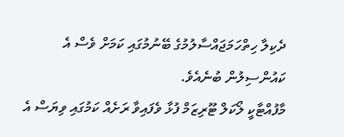ދެކިލާ ހިތްހަމަޖައްސާލުމުގެ ބޭނުމުގައި ކަމަށް ވެސް އެ ކައުންސިލުން ބުނެއެވެ.
މާފުއްޓާކީ ލޯކަލް ޓޫރިޒަމް ފުޅާ ވެފައިވާ ރަށެއް ކަމުގައި ވިޔަސް އެ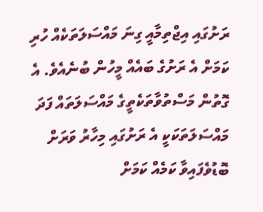ރަށުގައި އިޖްތިމާއީ ގިނަ މައްސަލަތަކެއް ހުރި ކަމަށް އެ ރަށުގެ ބައެއް މީހުން ބުނެއެވެ. އެ ގޮތުން މަސްތުވާތަކެތީގެ މައްސަލަތައް ފަދަ މައްސަލަތަކަކީ އެ ރަށުގައި މިހާރު ވަރަށް ބޮޑުވެފައިވާ ކަމެއް ކަމަށް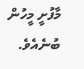މާފުށީ މީހުން ބުނެއެވެ.